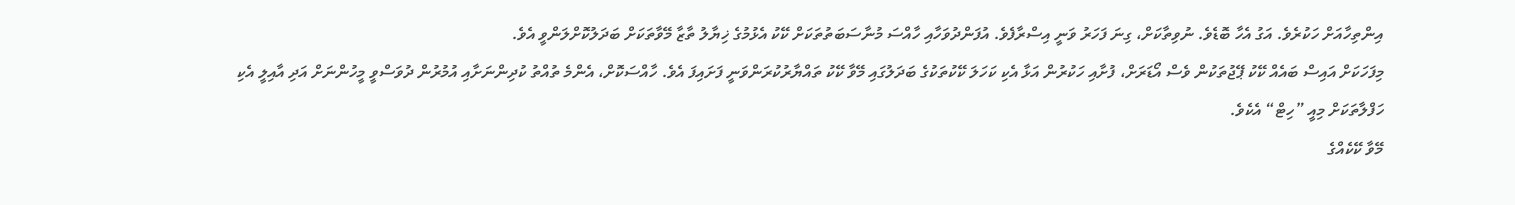އިންތިހާއަށް ހަކުރެވެ. އަގު އެހާ ބޮޑެވެ. ނުވިތާކަށް، ގިނަ ފަހަރު ވަނީ އިސްރާފެވެ. އުފަންދުވަހާއި ހާއްސަ މުނާސަބަތުތަކަށް ކޭކު އެޅުމުގެ ޚިޔާލު ތާޒާ މޭވާތަކަށް ބަދަލުކޮށްލަންވީ އެވެ.
މިފަހަކަށް އައިސް ބައެއް ކޭކު ޕޭޖުތަކުން ވެސް އޯޑަރަށް، ފުށާއި ހަކުރުން އަޅާ އެކި ކަހަލަ ކޭކުތަކުގެ ބަދަލުގައި މޭވާ ކޭކު ތައްޔާރުކުރަންވަނީ ފަށައިފަ އެވެ. ހާއްސަކޮށް، އެންމެ ތުއްތު ކުދިންނަށާއި އުމުރުން ދުވަސްވީ މީހުންނަށް އަދި އާއިލީ އެކި ހަފްލާތަކަށް މިއީ ”ހިޓް“ އެކެވެ.
މޭވާ ކޭކެއްގެ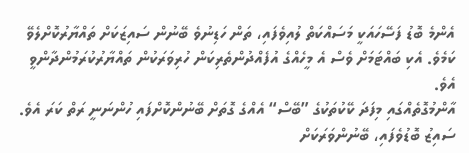އެންމެ ބޮޑު ފަސޭހައަކީ މަސައްކަތް ލުއިވެފައި، ތަން ހަޑިނުވެ ބޭނުން ސައިޒަކަށް ތައްޔާރުކޮށްލެވޭ ކަމެވެ. އެކި ބައްޓަމަށް ވެސް އެ މީހެއްގެ އުފެއްދުންތެރިކަން ހުރިވަރަކުން ތައްޔާރުކުރަމުންދާންވީ އެވެ.
އާންމުގޮތެއްގައި މިފަދަ ކޭކުތަކުގެ ”ބޭސް“ އެއްގެ ގޮތަށް ބޭނުންކޮށްފައި ހުންނަނީ ރަތް ކަރަ އެވެ. ސައިޒު ބޮޑުވެފައި، ބޭނުންވަރަކަށް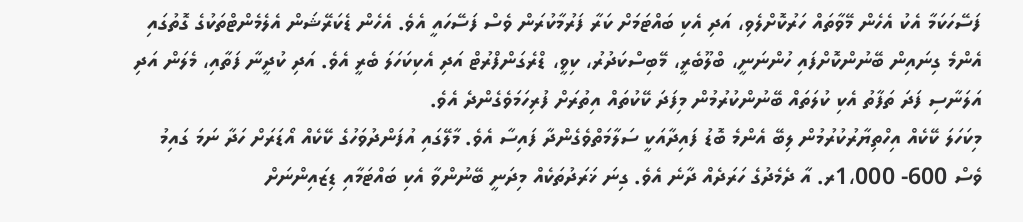ފަސޭހަކަމާ އެކު އެހެން މޭވާތައް ހަރުކޮށްލެވި، އަދި އެކި ބައްޓަމަށް ކަރާ ފަރުމާކުރަން ވެސް ފަސޭހައީ އެވެ. އެހެން ޑެކަރޭޝަން އެލެމެންޓްތަކުގެ ގޮތުގައި އެންމެ ގިނައިން ބޭނުންކޮށްފައި ހުންނަނީ، ބްލޫބެރީ، މޭބިސްކަދުރު، ކިވީ، ޑްރެގަންފްރުޓް އަދި އެކިކަހަލަ ބެރީ އެވެ. އަދި ކުދީނާ ފަތާއި، މެލަން އަދި އަލަނާސި ފަދަ ތަފާތު އެކި ކުލަތައް ބޭނުންކުރުމުން މިފަދަ ކޭކުތައް އިތުރަށް ފުރިހަމަވެގެންދެ އެވެ.
މިކަހަލަ ކޭކެއް އިހްތިޔާރުކުރުމުން ލިބޭ އެންމެ ބޮޑު ފައިދާއަކީ ސަލާމަތްވެގެންދާ ފައިސާ އެވެ. މާލޭގައި އުފަންދުވަހުގެ ކޭކެއް އޯޑަރަށް ހަދާ ނަމަ ގައިމު ވެސް 600- 1،000ރ. އާ ދެމެދުގެ ހަރަދެއް ދާނެ އެވެ. ގިނަ ޚަރަދުތަކެއް މިދަނީ ބޭނުންވާ އެކި ބައްޓަމާއި ޑިޒައިންނަށް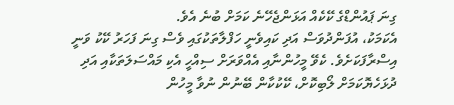ގިނަ ޕައުންޑްގެ ކޭކެއް އަޅަންޖެހޭނެ ކަމަށް ބުނެ އެވެ.
އެކަމަކު، އުފަންދުވަސް އަދި ކައިވެނީ ހަފްލާތަކުގައި ވެސް ގިނަ ފަހަރު ކޭކު ވަނީ އިސްރާފަކަށެވެ. ކެވޭ މީހުންނާއި އެއްވަރަށް ސިއްހީ އެކި މައްސަލަތަކާއި އަދި ދުޅަހެޔޮކަމަށް ލޯބިކޮށް، ކޭކުކާން ބޭނުން ނުވާ މީހުން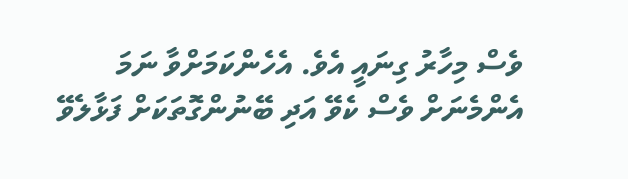ވެސް މިހާރު ގިނައީ އެވެ. އެހެންކަމަށްވާ ނަމަ އެންމެނަށް ވެސް ކެވޭ އަދި ބޭނުންގޮތަކަށް ފަޅާލެވޭ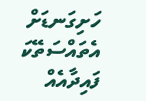ހަށިގަނޑަށް އެތައްސަތޭކަ ފައިދާއެއް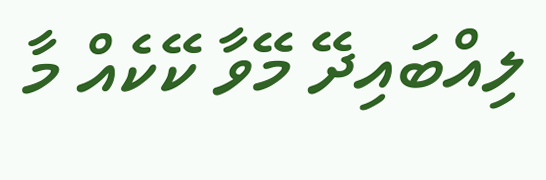ލިއްބައިދޭ މޭވާ ކޭކެއް މާ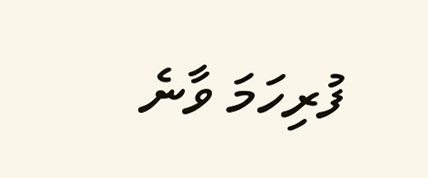ފުރިހަމަ ވާނެ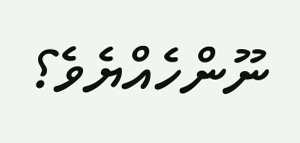ނޫންހެއްޔެވެ؟